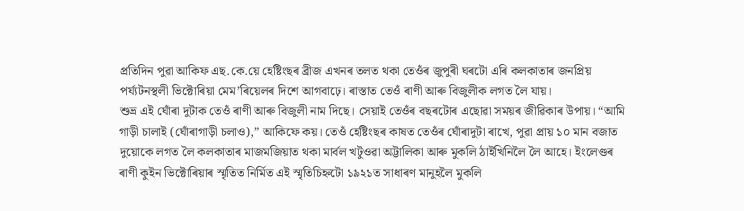প্ৰতিদিন পুৱা আকিফ এছ.কে.য়ে হেষ্টিংছৰ ব্ৰীজ এখনৰ তলত থকা তেওঁৰ জুপুৰী ঘৰটো এৰি কলকাতাৰ জনপ্ৰিয় পৰ্য্যটনস্থলী ভিক্টোৰিয়া মেম’ৰিয়েলৰ দিশে আগবাঢ়ে। ৰাস্তাত তেওঁ ৰাণী আৰু বিজুলীক লগত লৈ যায়।
শুভ্ৰ এই ঘোঁৰা দুটাক তেওঁ ৰাণী আৰু বিজুলী নাম দিছে। সেয়াই তেওঁৰ বছৰটোৰ এছোৱা সময়ৰ জীৱিকাৰ উপায়। “আমি গাড়ী চালাই (ঘোঁৰাগাড়ী চলাও),” আকিফে কয়। তেওঁ হেষ্টিংছৰ কাষত তেওঁৰ ঘোঁৰাদুটা ৰাখে, পুৱা প্ৰায় ১০ মান বজাত দুয়োকে লগত লৈ কলকাতাৰ মাজমজিয়াত থকা মাৰ্বল খটুওৱা অট্টালিকা আৰু মুকলি ঠাইখিনিলৈ লৈ আহে। ইংলেণ্ডৰ ৰাণী কুইন ভিক্টোৰিয়াৰ স্মৃতিত নিৰ্মিত এই স্মৃতিচিহ্নটো ১৯২১ত সাধাৰণ মানুহলৈ মুকলি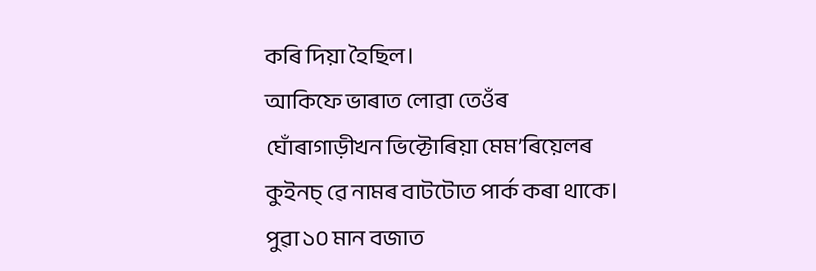কৰি দিয়া হৈছিল।
আকিফে ভাৰাত লোৱা তেওঁৰ ঘোঁৰাগাড়ীখন ভিক্টোৰিয়া মেম’ৰিয়েলৰ কুইনচ্ ৱে নামৰ বাটটোত পাৰ্ক কৰা থাকে। পুৱা ১০ মান বজাত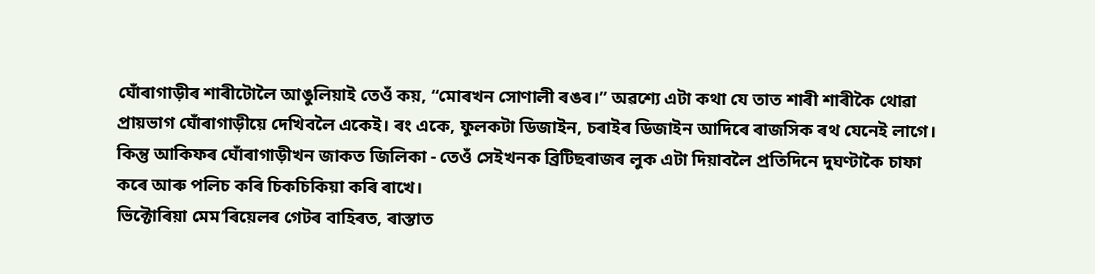ঘোঁৰাগাড়ীৰ শাৰীটোলৈ আঙুলিয়াই তেওঁ কয়, “মোৰখন সোণালী ৰঙৰ।” অৱশ্যে এটা কথা যে তাত শাৰী শাৰীকৈ থোৱা প্ৰায়ভাগ ঘোঁৰাগাড়ীয়ে দেখিবলৈ একেই। ৰং একে, ফুলকটা ডিজাইন, চৰাইৰ ডিজাইন আদিৰে ৰাজসিক ৰথ যেনেই লাগে। কিন্তু আকিফৰ ঘোঁৰাগাড়ীখন জাকত জিলিকা - তেওঁ সেইখনক ব্ৰিটিছৰাজৰ লুক এটা দিয়াবলৈ প্ৰতিদিনে দুঘণ্টাকৈ চাফা কৰে আৰু পলিচ কৰি চিকচিকিয়া কৰি ৰাখে।
ভিক্টোৰিয়া মেম’ৰিয়েলৰ গেটৰ বাহিৰত, ৰাস্তাত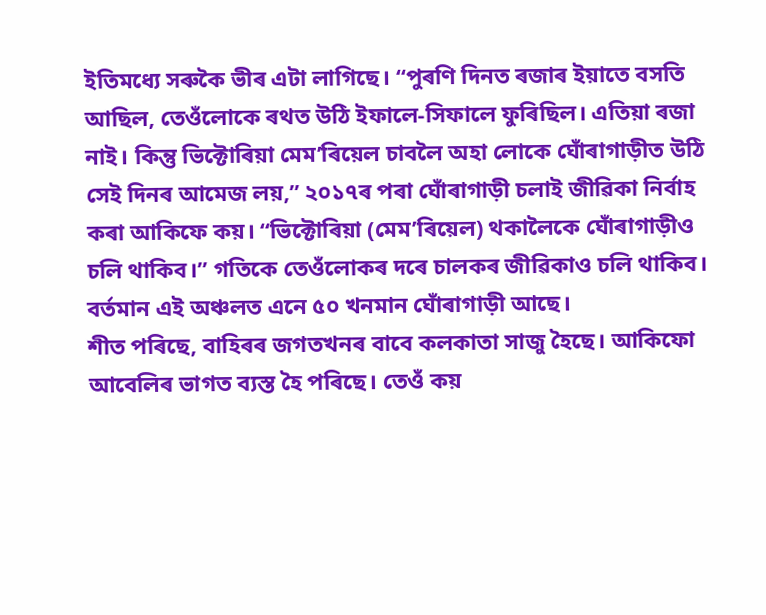ইতিমধ্যে সৰুকৈ ভীৰ এটা লাগিছে। “পুৰণি দিনত ৰজাৰ ইয়াতে বসতি আছিল, তেওঁলোকে ৰথত উঠি ইফালে-সিফালে ফুৰিছিল। এতিয়া ৰজা নাই। কিন্তু ভিক্টোৰিয়া মেম’ৰিয়েল চাবলৈ অহা লোকে ঘোঁৰাগাড়ীত উঠি সেই দিনৰ আমেজ লয়,” ২০১৭ৰ পৰা ঘোঁৰাগাড়ী চলাই জীৱিকা নিৰ্বাহ কৰা আকিফে কয়। “ভিক্টোৰিয়া (মেম’ৰিয়েল) থকালৈকে ঘোঁৰাগাড়ীও চলি থাকিব।” গতিকে তেওঁলোকৰ দৰে চালকৰ জীৱিকাও চলি থাকিব। বৰ্তমান এই অঞ্চলত এনে ৫০ খনমান ঘোঁৰাগাড়ী আছে।
শীত পৰিছে, বাহিৰৰ জগতখনৰ বাবে কলকাতা সাজু হৈছে। আকিফো আবেলিৰ ভাগত ব্যস্ত হৈ পৰিছে। তেওঁ কয়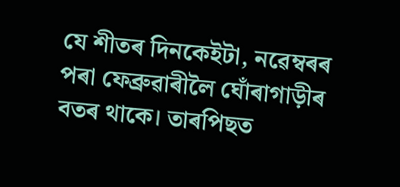যে শীতৰ দিনকেইটা, নৱেম্বৰৰ পৰা ফেব্ৰুৱাৰীলৈ ঘোঁৰাগাড়ীৰ বতৰ থাকে। তাৰপিছত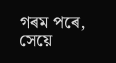গৰম পৰে, সেয়ে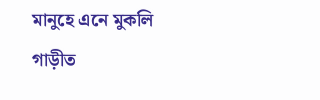মানুহে এনে মুকলি গাড়ীত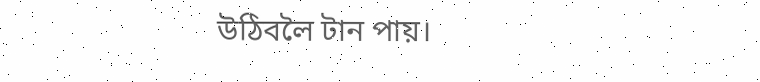উঠিবলৈ টান পায়।